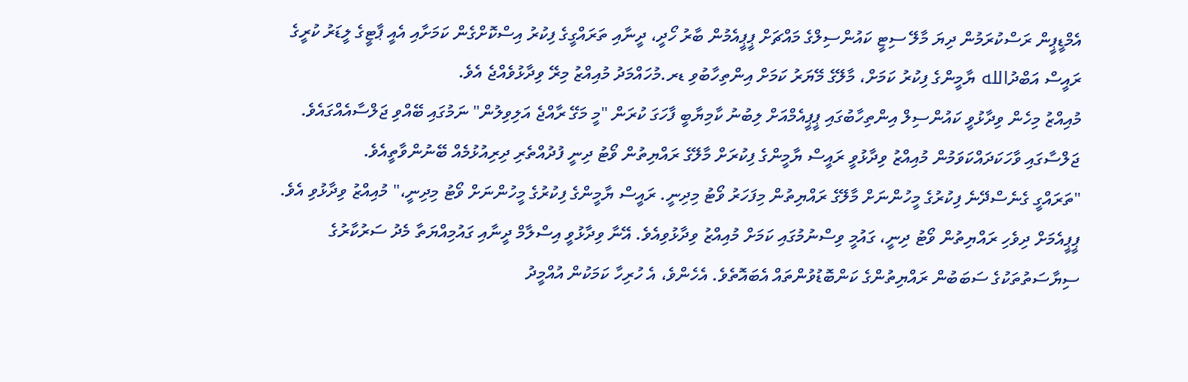އެމްޑީޕީން ރަސްކުރަމުން ދިޔަ މާލޭ ސިޓީ ކައުންސިލްގެ މައްޗަށް ޕީޕީއެމުން ބާރު ހޯދީ، ދީނާއި ތަރައްގީގެ ފިކުރު އިސްކޮށްގެން ކަމަށާއި އެއީ ޕާޓީގެ ލީޑަރު ކުރީގެ ރައީސް އަބްދުالله ޔާމީންގެ ފިކުރު ކަމަށް، މާލޭގެ މޭޔަރު ކަމަށް އިންތިހާބުވި ޑރ.މުހައްމަދު މުއިއްޒު މިރޭ ވިދާޅުވެއްޖެ އެވެ.
މުއިއްޒު މިހެން ވިދާޅުވީ ކައުންސިލް އިންތިހާބުގައި ޕީޕީއެމްއަށް ލިބުނު ކާމިޔާބީ ފާހަގަ ކުރަން "މީ މަގޭ ރާއްޖެ އަލިވިލުން" ނަމުގައި ބޭއްވި ޖަލްސާއެއްގައެވެ.
ޖަލްސާގައި ވާހަކަދައްކަވަމުން މުއިއްޒު ވިދާޅުވީ ރައީސް ޔާމީންގެ ފިކުރަށް މާލޭގެ ރައްޔިތުން ވޯޓު ދިނީ ފުދުއްތެރި ދިރިއުޅުމެއް ބޭނުންވާތީއެވެ.
"ތަރައްގީ ގެނެސްދޭނެ ފިކުރުގެ މީހުންނަށް މާލޭގެ ރައްޔިތުން މިފަހަރު ވޯޓު މިދިނީ. ރައީސް ޔާމީންގެ ފިކުރުގެ މީހުންނަށް ވޯޓު މިދިނީ،" މުއިއްޒު ވިދާޅުވި އެވެ.
ޕީޕީއެމަށް ދިވެހި ރައްޔިތުން ވޯޓު ދިނީ، ގައުމީ ވިސްނުމުގައި ކަމަށް މުއިއްޒު ވިދާޅުވިއެވެ. އޭނާ ވިދާޅުވީ އިސްލާމް ދީނާއި ގައުމިއްޔަތާ މެދު ސަރުކާރުގެ ސިޔާސަތުތަކުގެ ސަބަބުން ރައްޔިތުންގެ ކަންބޮޑުވުންތައް އެބައޮތެވެ. އެހެންވެ، އެ ހުރިހާ ކަމަކުން އުއްމީދު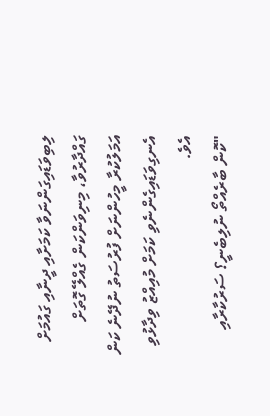ލިބިވަޑައިގަންނަވާ ކަމަށާއި ދީނާއި ގައުމަށް ގައްދާރުވާ، މިނިވަންކަން ގެއްލޭ ގޮތަށް އަމަލުކުރާ މީހުންނަށް ފުރުސަތު ނުދޭނެ ކަން އެނގިވަޑައިގެންނެވި ކަމަށް މުއިއްޒު ވިދާޅުވި އެވެ.
"ކޮން ބާރެއްތޯ ނުލިބެނީ؟ ސަރުކާރާއި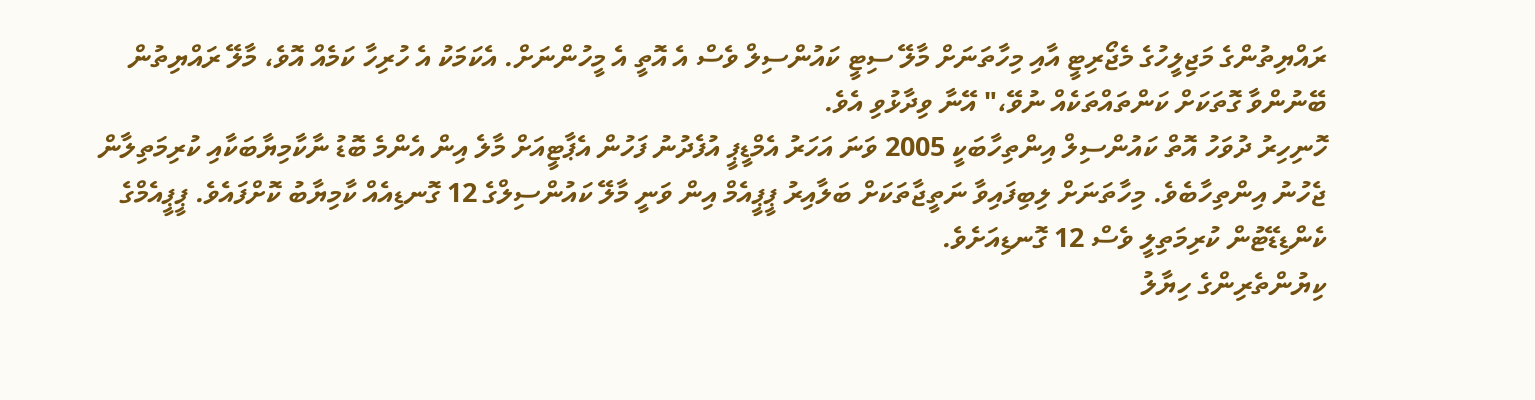ރައްޔިތުންގެ މަޖިލީހުގެ މެޖޯރިޓީ އާއި މިހާތަނަށް މާލޭ ސިޓީ ކައުންސިލް ވެސް އެ އޮތީ އެ މީހުންނަށް. އެކަމަކު އެ ހުރިހާ ކަމެއް އޮވެ، މާލޭ ރައްޔިތުން ބޭނުންވާ ގޮތަކަށް ކަންތައްތަކެއް ނުވޭ،" އޭނާ ވިދާޅުވި އެވެ.
ހޮނިހިރު ދުވަހު އޮތް ކައުންސިލް އިންތިހާބަކީ 2005 ވަނަ އަހަރު އެމްޑީޕީ އުފެދުނު ފަހުން އެޕާޓީއަށް މާލެ އިން އެންމެ ބޮޑު ނާކާމިޔާބަކާއި ކުރިމަތިލާން ޖެހުނު އިންތިހާބެވެ. މިހާތަނަށް ލިބިފައިވާ ނަތީޖާތަކަށް ބަލާއިރު ޕީޕީއެމް އިން ވަނީ މާލޭ ކައުންސިލްގެ 12 ގޮނޑިއެއް ކާމިޔާބު ކޮށްފައެވެ. ޕީޕީއެމްގެ ކެންޑިޑޭޓުން ކުރިމަތިލީ ވެސް 12 ގޮނޑިއަށެވެ.
ކިޔުންތެރިންގެ ހިޔާލު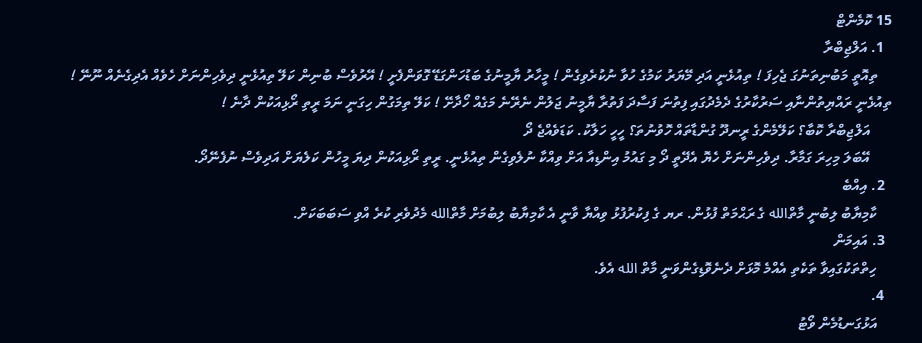15 ކޮމެންޓް
  1. އަލްޖިބްރާ
    ތިއޮތީ މަބުނިތަނުގަ ޖެހިފަ ! ތިއުޅެނީ އަދި މޭޔަރު ކަމުގެ ހުވާ ނުކުރެވިގެން ! މީހާރު ޔާމީނުގެ ބަޑުހަންގަޑޭ ގޮވަންފެށީ ! އޭރުވެސް ބުނިން ކަލޭ ތިއުޅެނީ ދިވެހިންނަށް ހެވެއް އެދިގެނެއް ނޫނޭ ! ތިއުޅެނީ ރައްޔިތުންނާއި ސަރުކާރުގެ ދެމެދުގައި ފިތުނަ ފަސާދަ ފަތުރާ ޔާމީނު ޖަލުން ނެރޭނެ މަގެއް ހޯދާށޭ ! ކަލޭ ތިމަގުން ހިގަނީ ނަމަ ރީތި ރޯޅިއަކުން ދާނެ !
      އަލްޖިބްރާ ކޮބާ؟ ކަލޭމެންގެ ރީނދޫ ގުންޑާތައް ހޮވުނުތަ؟ ހީހީ ހަލާކު. ކަޑަވެއްޖެ ދޯ
      އޭބަލަ މިހިރަ ގަމާރާ. ދިވެހިންނަށް ހެޔޮ އެދޭތީ ދޯ މި ގައުމު އިންޑިއާ އަށް ވިއްކާ ނުލެވިގެން ތިއުޅެނީ. ރީތި ރޯޅިއަކުން ދިޔަ މީހުން ކަލެޔަށް އަދިވެސް ނުފެނޭދޯ.
  2. އިއްބެ
    ކާމިޔާބު ލިބުނީ މާތްالله ގެ ރަޙްމަތް ފުޅުން. ރޔ ގެ ފިކުރުފުޅު ވިއްޔާ ވާނީ އެ ކާމިޔާބު ލިބުމަށް މާތްالله މެދުވެރި ކުރެ އްވި ސަބަބަކަށް.
  3. އައިމަން
    ހިތްތަކުގައިވާ ތަކެތި އެއްމެ މޮޅަށް ދެނެވޮޑިގެންވަނީ މާތް الله އެވެ.
  4.
    އަޅުގަނޑުމެން ވޯޓު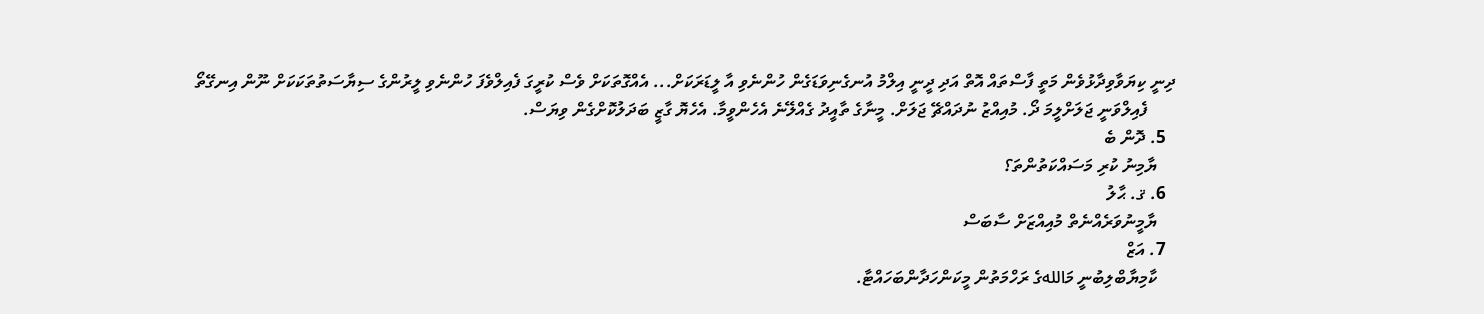ދިނީ ކިޔަވާވިދާޅުވެން މަތީ ފާސްތައް އޮތް އަދި ދީނީ އިލްމު އުނގެނިވަޑަގެން ހުންނެވި އާ ލީޑަރަކަށް... އެއްގޮތަކަށް ވެސް ކުރީގަ ފެއިލްވެފަ ހުންނެވި ލީރުންގެ ސިޔާސަތުތަކަކަށް ނޫން އިނގޭތޯ
      ފެއިލްވަނީ ޖަލަށްލީމަ ދޯ. މުއިއްޒު ނުދައްޗޭ ޖަލަށް. މީނާގެ ތާއީދު ގެއްލޭނެ އެހެންވީމާ. އެހެޔޮ ގާޒީ ބަދަލުކޮށްގެން ވިޔަސް.
  5. ދޮން ބެ
    ޔާމިނު ކުރި މަސައްކަތުންތަ؟
  6. ޤ. ޙާލު
    ޔާމީނުވަރެއްނެތް މުއިއްޒަށް ސާބަސް
  7. އަޒް
    ކާމިޔާބްލިބުނީ މަاللهގެ ރަހްމަތުން މީކަންހަދާންބަހައްޓާ.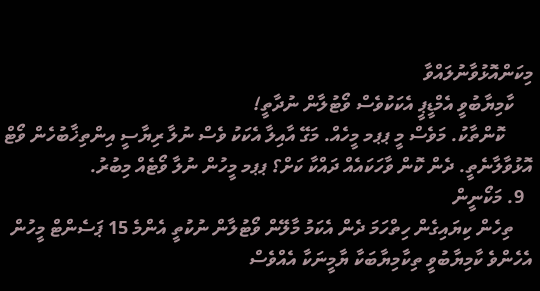މިކަންއޮޅުވާނުލައްވާ
    ކާމިޔާބުވީ އެމްޑީޕީ އެކަކުވެސް ވޯޓުލާން ނުދާތީ!
      ކޮންތާކު. މަވެސް މީ ޕޕމ މީހެއް. މަގޭ އާއިލާ އެކަކު ވެސް ނުލާ ރިޔާސީ އިންތިޚާބުހެން ވޯޓް އޮޅުވާލާނެތީ. ދެން ކޮން ވާހަކައެއް ދައްކާ ކަށް؟ ޕޕމ މީހުން ނުލާ ވޯޓެއް މިބުރު.
  9. މަކޯނީން
    ތިހެން ކިޔައިގެން ހިތްހަމަ ދެން އެކަމު މާލޭން ވޯޓުލާން ނުކުތީ އެންމެ 15 ޕަސެންޓް މީހުން އެހެންވެ ކާމިޔާބުވީ ތިކާމިޔާބަކާ ޔާމީނަކާ އެއްވެސް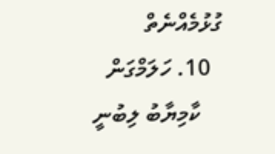ގުޅުމެއްނެތް
  10. ހަލަމްގަން
    ކާމިޔާބު ލިބުނީ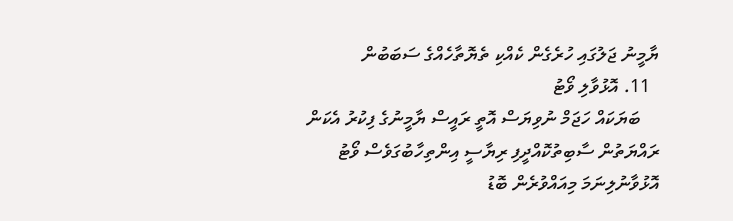ޔާމީނު ޖަލުގައި ހުރެގެން ކެއްކި ތެޔޮތާހެއްގެ ސަބަބުން
  11. އޮޅުވާލި ވޯޓު
    ބަޔަކައް ހަޖަމް ނުވިޔަސް އޮތީ ރައީސް ޔާމީނުގެ ފިކުރު އެކަން ރައްޔަތުން ސާބިތުކޮއްދީފި ރިޔާސީ އިންތިހާބުގަވެސް ވޯޓު އޮޅުވާނުލިނަމަ މިއައްވުރެން ބޮޑު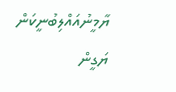ޔާމީނުއައްލިބުނީކަން ޔަގީން